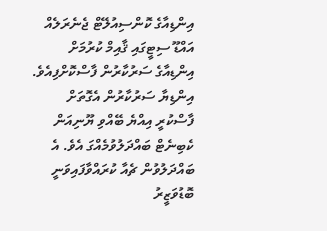އިންޑިއާގެ ކޮންސިއުލޭޓް ޖެނެރަލެއް އައްޑޫ ސިޓީގައި ޤާއިމް ކުރުމަށް އިންޑިއާގެ ސަރުކާރުން ފާސްކޮށްފިއެވެ.
އިންޑިޔާ ސަރުކާރުން އެގޮތަށް ފާސްކުރީ އިއްޔެ ބޭއްވި ޔޫނިއަން ކެބިނެޓް ބައްދަލުވުމެއްގަ އެވެ. އެ ބައްދަލުވުން ޗެއާ ކުރައްވާފައިވަނީ ބޮޑުވަޒީރު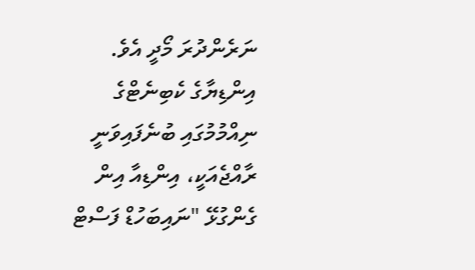ނަރެންދުރަ މޯދީ އެވެ. އިންޑިޔާގެ ކެބިނެޓްގެ ނިއްމުމުގައި ބުނެފައިވަނީ ރާއްޖެއަކީ، އިންޑިއާ އިން ގެންގުޅޭ "ނައިބަހުޑް ފަސްޓް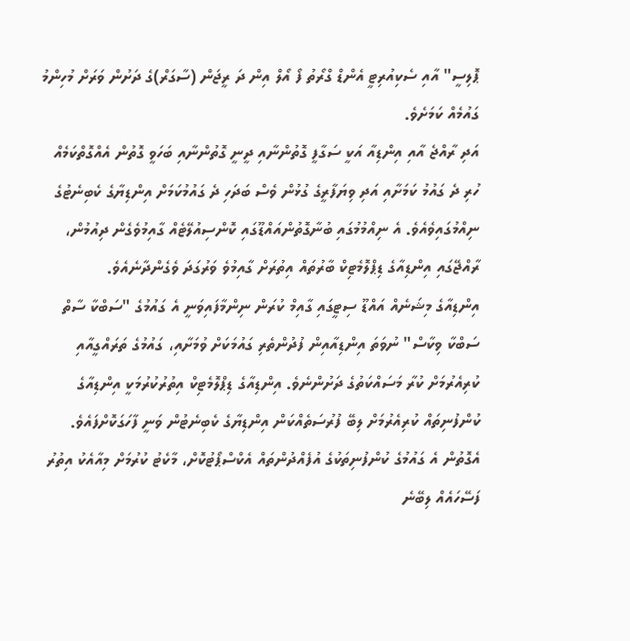ޕޮލިސީ" އާއި ސެކިއުރިޓީ އެންޑް ގްރޯތު ފޯ އޯލް އިން ދަ ރީޖަން (ސާގަރް)ގެ ދަށުން ވަރަށް މުހިންމު ގައުމެއް ކަމަށެވެ.
އަދި ރާއްޖެ އާއި އިންޑިއާ އަކީ ސަގާފީ ގޮތުންނާއި ދީނީ ގޮތުންނާއި ބަހަވީ ގޮތުން އެއްގޮތްކަމެއް ހުރި ދެ ގައުމު ކަމަށާއި އަދި ވިޔަފާރީގެ ގުޅުން ވެސް ބަދަހި ދެ ގައުމުކަމަށް އިންޑިޔާގެ ކެބިނެޓުގެ ނިއްމުގައިވެއެވެ. އެ ނިއްމުމުގައި ބުނާގޮތުންއައްޑޫގައި ކޮންސިއުލޭޓެއް ގާއިމުވެގެން ދިއުމުން، ރާއްޖޭގައި އިންޑިއާގެ ޑިޕްލޮމެޓިކް ބާރުތައް އިތުރަށް ގާއިމުވެ ވަރުގަދަ ވެގެންދާނެއެވެ.
އިންޑިއާގެ މިޝަނެއް އައްޑޫ ސިޓީގައި ގާއިމް ކުރަން ނިންމާފައިވަނީ އެ ގައުމުގެ "ސަބްކާ ސާތް ސަބްކާ ވިކާސް" ނުވަތަ އިންޑިއާއިން ފުދުންތެރި ގައުމަކަށް ވުމަށާއި، ގައުމުގެ ތަރައްގީއާއި ކުރިއެރުމަށް ކުރާ މަސައްކަތުގެ ދަށުންނެވެ. އިންޑިއާގެ ޑިޕްލޮމެޓިކް އިތުރުކުރުމަކީ އިންޑިއާގެ ކުންފުނިތައް ކުރިއެރުމަށް ލިބޭ ފުރުސަތެއްކަން އިންޑިޔާގެ ކެބިނެޓުން ވަނީ ފާހަގަކޮށްފައެވެ. އެގޮތުން އެ ގައުމުގެ ކުންފުނިތަކުގެ އުފެއްދުންތައް އެކްސްޕޯޓުކޮށް، މާކެޓު ކުރުމަށް މިއާއެކު އިތުރު ފަސޭހައެއް ލިބޭނެ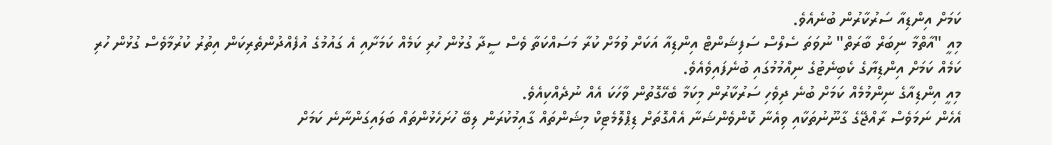ކަމަށް އިންޑިއާ ސަރުކާރުން ބުނެއެވެ.
މިއީ "އާތްމާ ނިބަރް ބާރަތް" ނުވަތަ ސެލްސް ސަފިޝަންޓް އިންޑިއާ އަކަށް ވުމަށް ކުރާ މަސައްކަތާ ވެސް ސީދާ ގުޅުން ހުރި ކަމެއް ކަމަށާއި އެ ގައުމުގެ އުފެއްދުންތެރިކަން އިތުރު ކުރުމާވެސް ގުޅުން ހުރި ކަމެއް ކަމަށް އިންޑިޔާގެ ކެބިނެޓުގެ ނިއްމުމުގައި ބުނެފައިވެއެވެ.
މިއީ އިންޑިއާގެ ނިންމުމެއް ކަމަށް ބުނެ ދިވެހި ސަރުކާރުން މިކަމާ ބެހޭގޮތުން ވާހަކަ އެއް ނުދެއްކިއެވެ.
އެހެން ނަމަވެސް ރާއްޖޭގެ ގާނޫނުތަކާއި ވިއެނާ ކޮންވެންޝަނާ އެއްގޮތަށް ޑިޕްލޮމެޓިކް މިޝަންތައް ގާއިމުކުރަން ލިބޭ ހުށަހެޅުންތައް ބަލައިގަންނާނެ ކަމަށް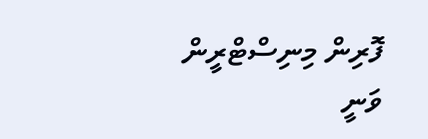ފޮރިން މިނިސްޓްރީން ވަނީ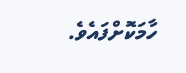ހާމަކޮށްފައެވެ.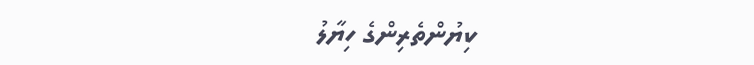ކިޔުންތެރިންގެ ހިޔާލު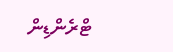ޓްރެންޑިން